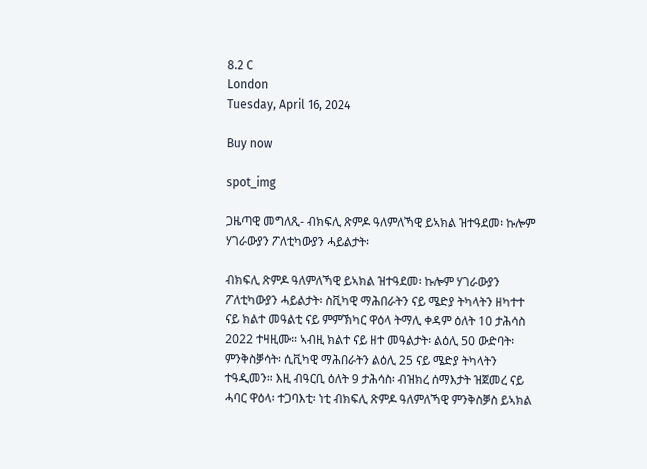8.2 C
London
Tuesday, April 16, 2024

Buy now

spot_img

ጋዜጣዊ መግለጺ- ብክፍሊ ጽምዶ ዓለምለኻዊ ይኣክል ዝተዓደመ፡ ኩሎም ሃገራውያን ፖለቲካውያን ሓይልታት፡

ብክፍሊ ጽምዶ ዓለምለኻዊ ይኣክል ዝተዓደመ፡ ኩሎም ሃገራውያን ፖለቲካውያን ሓይልታት፡ ስቪካዊ ማሕበራትን ናይ ሜድያ ትካላትን ዘካተተ ናይ ክልተ መዓልቲ ናይ ምምኽካር ዋዕላ ትማሊ ቀዳም ዕለት 10 ታሕሳስ 2022 ተዛዚሙ። ኣብዚ ክልተ ናይ ዘተ መዓልታት፡ ልዕሊ 50 ውድባት፡ ምንቅስቓሳት፡ ሲቪካዊ ማሕበራትን ልዕሊ 25 ናይ ሜድያ ትካላትን ተዓዲመን። እዚ ብዓርቢ ዕለት 9 ታሕሳስ፡ ብዝክረ ሰማእታት ዝጀመረ ናይ ሓባር ዋዕላ፡ ተጋባእቲ፡ ነቲ ብክፍሊ ጽምዶ ዓለምለኻዊ ምንቅስቓስ ይኣክል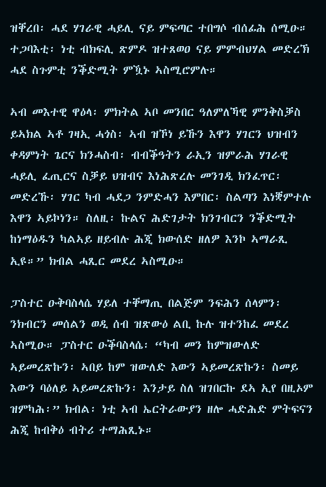ዝቐረበ፡ ሓደ ሃገራዊ ሓይሊ ናይ ምፍጣር ተበግሶ ብሰፊሕ ሰሚዑ። ተጋባእቲ፡ ነቲ ብክፍሊ ጽምዶ ዝተጸወዐ ናይ ምምብህሃል መድረኽ ሓደ ስጉምቲ ንቕድሚት ምዃኑ ኣስሚሮምሉ።

ኣብ መእተዊ ዋዕላ፡ ምክትል ኣቦ መንበር ዓለምለኻዊ ምንቅስቓስ ይኣክል ኣቶ ገዛኢ ሓጎስ፡ ኣብ ዝኾነ ይኹን እዋን ሃገርን ህዝብን ቀዳምነት ጌርና ክንሓስብ፡ ብብቕዓትን ራኢን ዝምራሕ ሃገራዊ ሓይሊ ፈጢርና ስቓይ ህዝብና እነሕጽረሉ መንገዲ ክንፈጥር፡ መድረኹ፡ ሃገር ካብ ሓደጋ ንምድሓን እምበር፡ ስልጣን እነቛምተሉ እዋን ኣይኮነን። ስለዚ፡ ኩልና ሕድገታት ክንገብርን ንቕድሚት ከነማዕዱን ካልኣይ ዘይብሉ ሕጂ ክውሰድ ዘለዎ እንኮ ኣማራጺ ኢዩ።” ክብል ሓጺር መደረ ኣስሚዑ።

ፓስተር ዑቅባስላሴ ሃይለ ተቐማጢ በልጅም ንፍሕን ሰላምን፡ ንክብርን መሰልን ወዲ ሰብ ዝጽውዕ ልቢ ኩሉ ዝተንከፈ መደረ ኣስሚዑ። ፓስተር ዑቕባስላሴ፡ “ካብ መን ከምዝውለድ ኣይመረጽኩን፡ ኣበይ ከም ዝውለድ እውን ኣይመረጽኩን፡ ስመይ እውን ባዕለይ ኣይመረጽኩን፡ እንታይ ስለ ዝገበርኩ ደኣ ኢየ በዚኦም ዝምካሕ፡” ክብል፡ ነቲ ኣብ ኤርትራውያን ዘሎ ሓድሕድ ምትፍናን ሕጂ ከብቅዕ ብትሪ ተማሕጺኑ።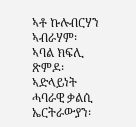ኣቶ ኩሉብርሃን ኣብራሃም፡ ኣባል ክፍሊ ጽምዶ፡ ኣድላይነት ሓባራዊ ቃልሲ ኤርትራውያን፡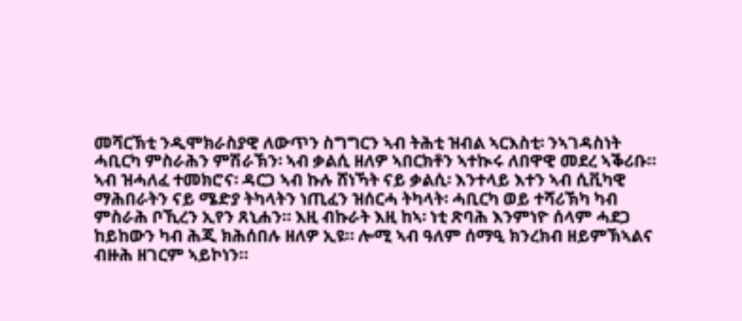መሻርኽቲ ንዲሞክራስያዊ ለውጥን ስግግርን ኣብ ትሕቲ ዝብል ኣርእስቲ፡ ንኣገዳስነት ሓቢርካ ምስራሕን ምሽራኽን፡ ኣብ ቃልሲ ዘለዎ ኣበርክቶን ኣተኲሩ ለበዋዊ መደረ ኣቕሪቡ። ኣብ ዝሓለፈ ተመክሮና፡ ዳርጋ ኣብ ኩሉ ሸነኻት ናይ ቃልሲ፡ እንተላይ እተን ኣብ ሲቪካዊ ማሕበራትን ናይ ሜድያ ትካላትን ነጢፈን ዝሰርሓ ትካላት፡ ሓቢርካ ወይ ተሻሪኽካ ካብ ምስራሕ ቦኺረን ኢየን ጸኒሐን። እዚ ብኩራት እዚ ከኣ፡ ነቲ ጽባሕ እንምነዮ ሰላም ሓደጋ ከይከውን ካብ ሕጂ ክሕሰበሉ ዘለዎ ኢዩ። ሎሚ ኣብ ዓለም ሰማዒ ክንረክብ ዘይምኽኣልና ብዙሕ ዘገርም ኣይኮነን።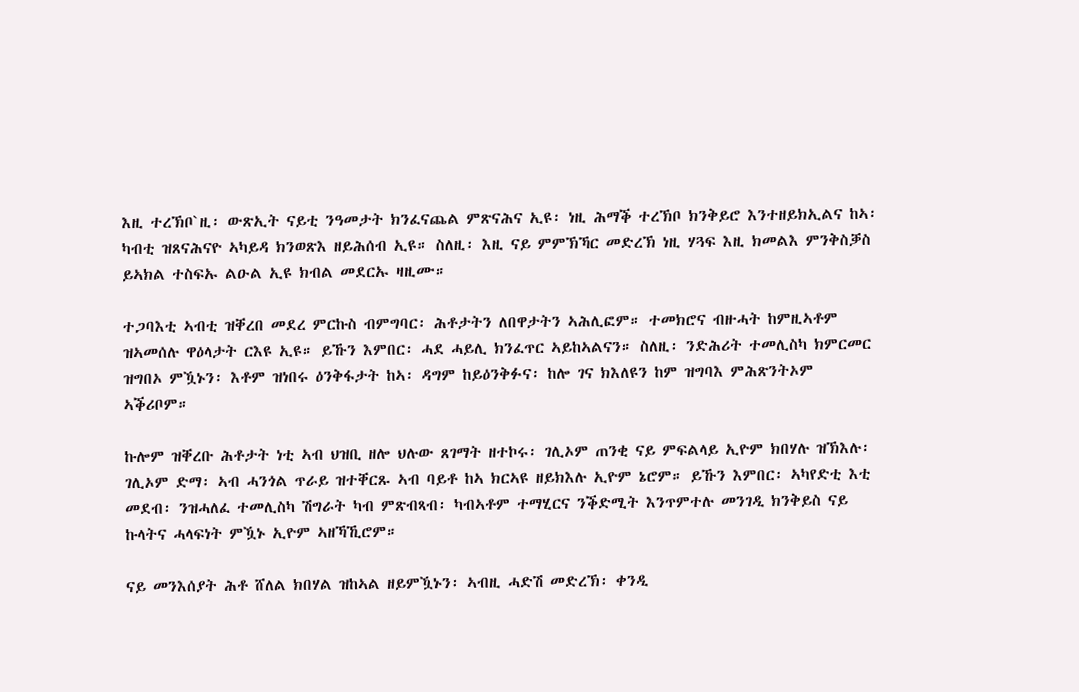እዚ ተረኽቦ`ዚ፡ ውጽኢት ናይቲ ንዓመታት ክንፈናጨል ምጽናሕና ኢዩ፡ ነዚ ሕማቕ ተረኽቦ ክንቅይሮ እንተዘይክኢልና ከኣ፡ ካብቲ ዝጸናሕናዮ ኣካይዳ ክንወጽእ ዘይሕሰብ ኢዩ። ስለዚ፡ እዚ ናይ ምምኽኻር መድረኽ ነዚ ሃጓፍ እዚ ክመልእ ምንቅስቓስ ይኣክል ተስፍኡ ልዑል ኢዩ ክብል መደርኡ ዛዚሙ።

ተጋባእቲ ኣብቲ ዝቐረበ መደረ ምርኩስ ብምግባር፡ ሕቶታትን ለበዋታትን ኣሕሊፎም። ተመክሮና ብዙሓት ከምዚኣቶም ዝኣመሰሉ ዋዕላታት ርእዩ ኢዩ። ይኹን እምበር፡ ሓደ ሓይሊ ክንፈጥር ኣይከኣልናን። ስለዚ፡ ንድሕሪት ተመሊስካ ክምርመር ዝግበኦ ምዃኑን፡ እቶም ዝነበሩ ዕንቅፋታት ከኣ፡ ዳግም ከይዕንቅፉና፡ ከሎ ገና ክእለዩን ከም ዝግባእ ምሕጽንትኦም ኣቕሪቦም።

ኩሎም ዝቐረቡ ሕቶታት ነቲ ኣብ ህዝቢ ዘሎ ህሉው ጸገማት ዘተኮሩ፡ ገሊኦም ጠንቂ ናይ ምፍልላይ ኢዮም ክበሃሉ ዝኽእሉ፡ ገሊኦም ድማ፡ ኣብ ሓንጎል ጥራይ ዝተቐርጹ ኣብ ባይቶ ከኣ ክርኣዩ ዘይክእሉ ኢዮም ኔሮም። ይኹን እምበር፡ ኣካየድቲ እቲ መደብ፡ ንዝሓለፈ ተመሊስካ ሽግራት ካብ ምጽብጻብ፡ ካብኣቶም ተማሂርና ንቕድሚት እንጥምተሉ መንገዲ ክንቅይስ ናይ ኩላትና ሓላፍነት ምዃኑ ኢዮም ኣዘኻኺሮም።

ናይ መንእሰያት ሕቶ ሸለል ክበሃል ዝከኣል ዘይምዃኑን፡ ኣብዚ ሓድሽ መድረኽ፡ ቀንዲ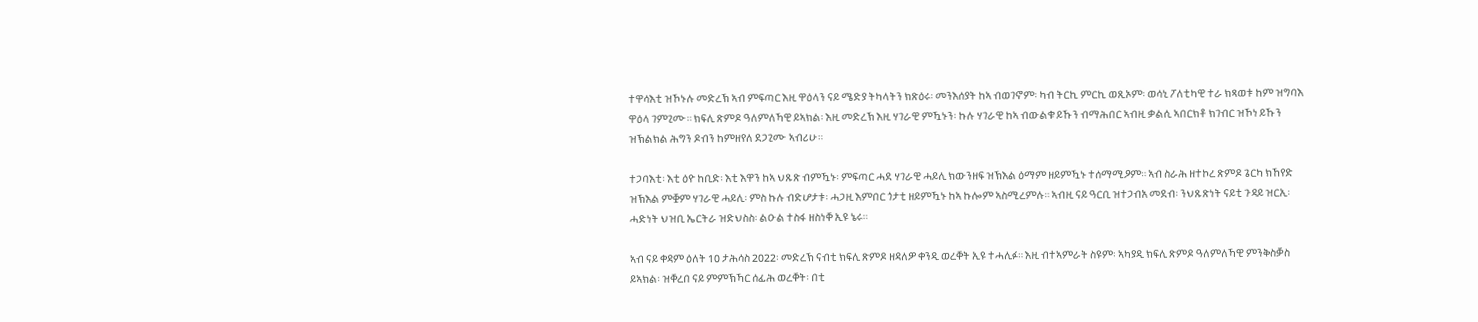ተዋሳእቲ ዝኾኑሉ መድረኽ ኣብ ምፍጣር እዚ ዋዕላን ናይ ሜድያ ትካላትን ክጽዕሩ፡ መንእሰያት ከኣ ብወገኖም፡ ካብ ትርኪ ምርኪ ወጺኦም፡ ወሳኒ ፖለቲካዊ ተራ ክጻወቱ ከም ዝግባእ ዋዕላ ገምጊሙ። ክፍሊ ጽምዶ ዓለምለኻዊ ይኣክል፡ እዚ መድረኽ እዚ ሃገራዊ ምዃኑን፡ ኩሉ ሃገራዊ ከኣ ብውልቁ ይኹን ብማሕበር ኣብዚ ቃልሲ ኣበርክቶ ክገብር ዝኾነ ይኹን ዝኽልክል ሕግን ዶብን ከምዘየለ ደጋጊሙ ኣብሪሁ።

ተጋባእቲ፡ እቲ ዕዮ ከቢድ፡ እቲ እዋን ከኣ ህጹጽ ብምዃኑ፡ ምፍጣር ሓደ ሃገራዊ ሓይሊ ክውንዘፍ ዝኽእል ዕማም ዘይምዃኑ ተሰማሚዖም። ኣብ ስራሕ ዘተኮረ ጽምዶ ጌርካ ክኸየድ ዝኽእል ምቛም ሃገራዊ ሓይሊ፡ ምስ ኩሉ ብድሆታቱ፡ ሓጋዚ እምበር ጎታቲ ዘይምዃኑ ከኣ ኩሎም ኣስሚረምሉ። ኣብዚ ናይ ዓርቢ ዝተጋብአ መደብ፡ ንህጹጽነት ናይቲ ጉዳይ ዝርኢ፡ ሓድነት ህዝቢ ኤርትራ ዝድህስስ፡ ልዑል ተስፋ ዘስነቐ ኢዩ ኔሩ።

ኣብ ናይ ቀዳም ዕለት 10 ታሕሳስ 2022፡ መድረኽ ናብቲ ክፍሊ ጽምዶ ዘዳለዎ ቀንዲ ወረቐት ኢዩ ተሓሊፉ። እዚ ብተኣምራት ስዩም፡ ኣካያዲ ክፍሊ ጽምዶ ዓለምለኻዊ ምንቅስቓስ ይኣክል፡ ዝቐረበ ናይ ምምኽኻር ሰፊሕ ወረቐት፡ በቲ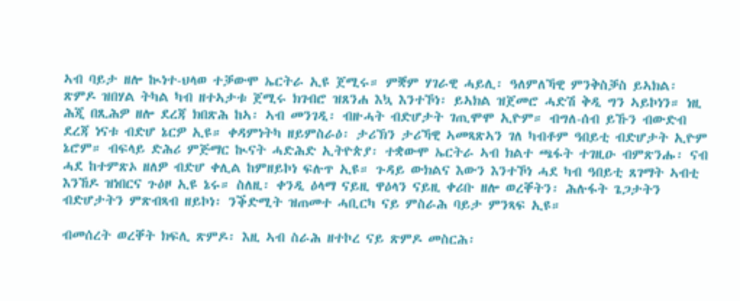ኣብ ባይታ ዘሎ ኲነተ-ህላወ ተቓውሞ ኤርትራ ኢዩ ጀሚሩ። ምቛም ሃገራዊ ሓይሊ፡ ዓለምለኻዊ ምንቅስቓስ ይኣክል፡ ጽምዶ ዝበሃል ትካል ካብ ዘተኣታቱ ጀሚሩ ክገብሮ ዝጸንሐ እኳ እንተኾነ፡ ይኣክል ዝጀመሮ ሓድሽ ቅዲ ግን ኣይኮነን። ነዚ ሕጂ በጺሕዎ ዘሎ ደረጃ ክበጽሕ ከኣ፡ ኣብ መንገዲ፡ ብዙሓት ብድሆታት ገጢሞሞ ኢዮም። ብግለ-ሰብ ይኹን ብውድብ ደረጃ ነናቱ ብድሆ ኔርዎ ኢዩ። ቀዳምነትካ ዘይምስራዕ፡ ታሪኽን ታሪኻዊ ኣመጻጽኣን ገለ ካብቶም ዓበይቲ ብድሆታት ኢዮም ኔሮም። ብፍላይ ድሕሪ ምጅማር ኲናት ሓድሕድ ኢትዮጵያ፡ ተቋውሞ ኤርትራ ኣብ ክልተ ጫፋት ተገዚዑ ብምጽንሑ፡ ናብ ሓደ ከተምጽኦ ዘለዎ ብድሆ ቀሊል ከምዘይኮነ ፍሉጥ ኢዩ። ጉዳይ ውክልና እውን እንተኾነ ሓደ ካብ ዓበይቲ ጸገማት ኣብቲ እንኸዶ ዝነበርና ጉዕዞ ኢዩ ኔሩ። ስለዚ፡ ቀንዲ ዕላማ ናይዚ ዋዕላን ናይዚ ቀሪቡ ዘሎ ወረቐትን፡ ሕሉፋት ጌጋታትን ብድሆታትን ምጽብጻብ ዘይኮነ፡ ንቕድሚት ዝጠመተ ሓቢርካ ናይ ምስራሕ ባይታ ምንጻፍ ኢዩ።

ብመሰረት ወረቐት ክፍሊ ጽምዶ፡ እዚ ኣብ ስራሕ ዘተኮረ ናይ ጽምዶ መስርሕ፡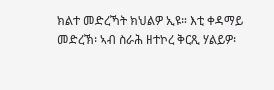ክልተ መድረኻት ክህልዎ ኢዩ። እቲ ቀዳማይ መድረኽ፡ ኣብ ስራሕ ዘተኮረ ቅርጺ ሃልይዎ፡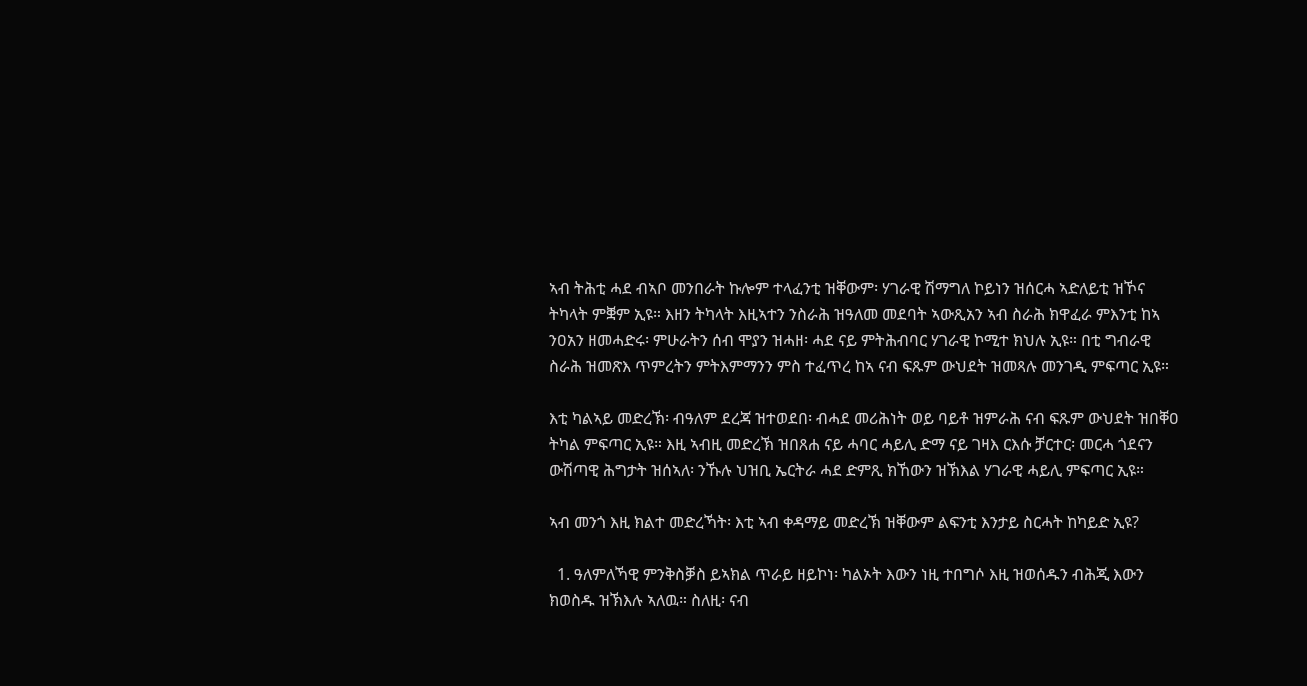ኣብ ትሕቲ ሓደ ብኣቦ መንበራት ኩሎም ተላፈንቲ ዝቐውም፡ ሃገራዊ ሽማግለ ኮይነን ዝሰርሓ ኣድለይቲ ዝኾና ትካላት ምቛም ኢዩ። እዘን ትካላት እዚኣተን ንስራሕ ዝዓለመ መደባት ኣውጺአን ኣብ ስራሕ ክዋፈራ ምእንቲ ከኣ ንዐአን ዘመሓድሩ፡ ምሁራትን ሰብ ሞያን ዝሓዘ፡ ሓደ ናይ ምትሕብባር ሃገራዊ ኮሚተ ክህሉ ኢዩ። በቲ ግብራዊ ስራሕ ዝመጽእ ጥምረትን ምትእምማንን ምስ ተፈጥረ ከኣ ናብ ፍጹም ውህደት ዝመጻሉ መንገዲ ምፍጣር ኢዩ።

እቲ ካልኣይ መድረኽ፡ ብዓለም ደረጃ ዝተወደበ፡ ብሓደ መሪሕነት ወይ ባይቶ ዝምራሕ ናብ ፍጹም ውህደት ዝበቐዐ ትካል ምፍጣር ኢዩ። እዚ ኣብዚ መድረኽ ዝበጸሐ ናይ ሓባር ሓይሊ ድማ ናይ ገዛእ ርእሱ ቻርተር፡ መርሓ ጎደናን ውሽጣዊ ሕግታት ዝሰኣለ፡ ንኹሉ ህዝቢ ኤርትራ ሓደ ድምጺ ክኸውን ዝኽእል ሃገራዊ ሓይሊ ምፍጣር ኢዩ።

ኣብ መንጎ እዚ ክልተ መድረኻት፡ እቲ ኣብ ቀዳማይ መድረኽ ዝቐውም ልፍንቲ እንታይ ስርሓት ከካይድ ኢዩ?

  1. ዓለምለኻዊ ምንቅስቓስ ይኣክል ጥራይ ዘይኮነ፡ ካልኦት እውን ነዚ ተበግሶ እዚ ዝወሰዱን ብሕጂ እውን ክወስዱ ዝኽእሉ ኣለዉ። ስለዚ፡ ናብ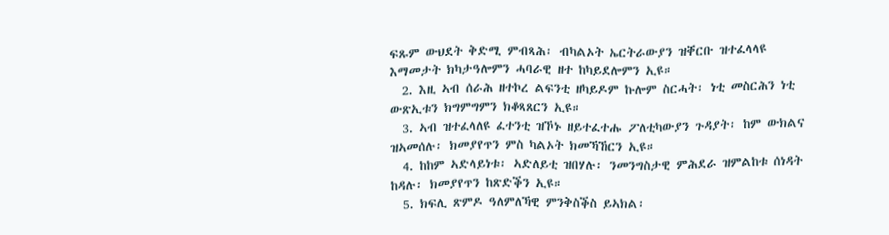ፍጹም ውህደት ቅድሚ ምብጻሕ፡ ብካልኦት ኤርትራውያን ዝቐርቡ ዝተፈላላዩ እማመታት ክካታዓሎምን ሓባራዊ ዘተ ከካይደሎምን ኢዩ።
  2. እዚ ኣብ ሰራሕ ዘተኮረ ልፍንቲ ዘካይዶም ኩሎም ስርሓት፡ ነቲ መስርሕን ነቲ ውጽኢቱን ክግምግምን ክቆጻጸርን ኢዩ።
  3. ኣብ ዝተፈላለዩ ፈተንቲ ዝኾኑ ዘይተፈተሑ ፖለቲካውያን ጉዳያት፡ ከም ውክልና ዝኣመሰሉ፡ ክመያየጥን ምስ ካልኦት ክመኻኸርን ኢዩ።
  4. ከከም ኣድላይነቱ፡ ኣድለይቲ ዝበሃሉ፡ ንመንግስታዊ ምሕደራ ዝምልከቱ ሰነዳት ከዳሉ፡ ክመያየጥን ከጽድቕን ኢዩ።
  5. ክፍሊ ጽምዶ ዓለምለኻዊ ምንቅስቕስ ይኣክል፡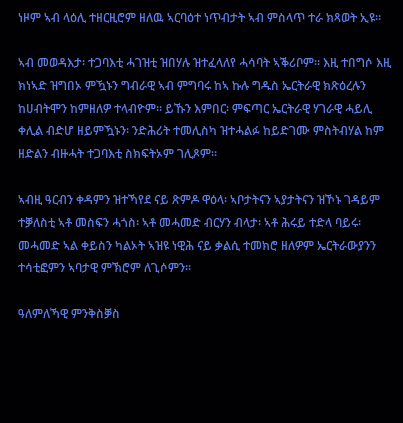ነዞም ኣብ ላዕሊ ተዘርዚሮም ዘለዉ ኣርባዕተ ነጥብታት ኣብ ምስላጥ ተራ ክጻወት ኢዩ።

ኣብ መወዳእታ፡ ተጋባእቲ ሓገዝቲ ዝበሃሉ ዝተፈላለየ ሓሳባት ኣቕሪቦም። እዚ ተበግሶ እዚ ክነኣድ ዝግበኦ ምዃኑን ግብራዊ ኣብ ምግባሩ ከኣ ኩሉ ግዱስ ኤርትራዊ ክጽዕረሉን ከሀብትሞን ከምዘለዎ ተላብዮም። ይኹን እምበር፡ ምፍጣር ኤርትራዊ ሃገራዊ ሓይሊ ቀሊል ብድሆ ዘይምዃኑን፡ ንድሕሪት ተመሊስካ ዝተሓልፉ ከይድገሙ ምስትብሃል ከም ዘድልን ብዙሓት ተጋባእቲ ስክፍትኦም ገሊጾም።

ኣብዚ ዓርብን ቀዳምን ዝተኻየደ ናይ ጽምዶ ዋዕላ፡ ኣቦታትናን ኣያታትናን ዝኾኑ ገዳይም ተቓለስቲ ኣቶ መስፍን ሓጎስ፡ ኣቶ መሓመድ ብርሃን ብላታ፡ ኣቶ ሕሩይ ተድላ ባይሩ፡ መሓመድ ኣል ቀይስን ካልኦት ኣዝዩ ነዊሕ ናይ ቃልሲ ተመክሮ ዘለዎም ኤርትራውያንን ተሳቲፎምን ኣባታዊ ምኽሮም ለጊሶምን።

ዓለምለኻዊ ምንቅስቓስ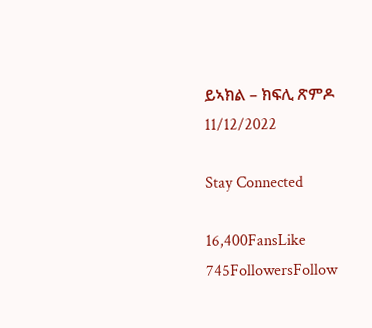ይኣክል – ክፍሊ ጽምዶ
11/12/2022

Stay Connected

16,400FansLike
745FollowersFollow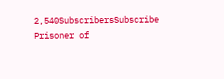2,540SubscribersSubscribe
Prisoner of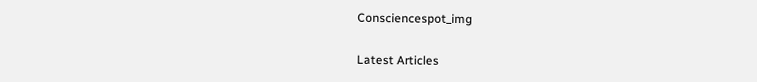Consciencespot_img

Latest Articles